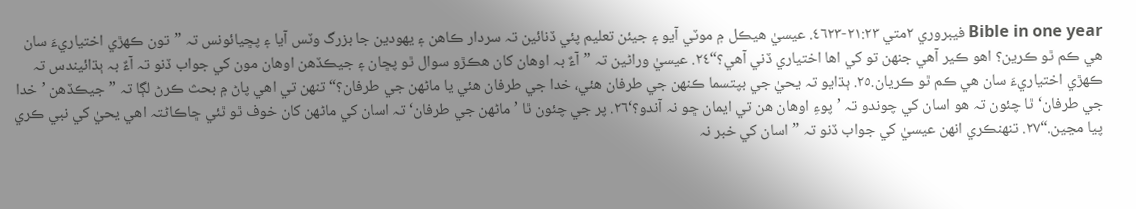Bible in one year فيبروري ٢متي ٢١:٢٣-٤٦٢٣. عيسيٰ ھيڪل ۾ موٽي آيو ۽ جيئن تعليم پئي ڏنائين تہ سردار ڪاھن ۽ يھودين جا بزرگ وٽس آيا ۽ پڇيائونس تہ ”تون ڪھڙي اختياريءَ سان ھي ڪم ٿو ڪرين؟ اھو ڪير آھي جنھن تو کي اھا اختياري ڏني آھي؟“٢٤. عيسيٰ وراڻين تہ ”آءٌ بہ اوھان کان ھڪڙو سوال ٿو پڇان ۽ جيڪڏھن اوھان مون کي جواب ڏنو تہ آءٌ بہ ٻڌائيندس تہ ڪھڙي اختياريءَ سان ھي ڪم ٿو ڪريان.٢٥. ٻڌايو تہ يحيٰ جي بپتسما ڪنھن جي طرفان ھئي، خدا جي طرفان ھئي يا ماڻھن جي طرفان؟“ تنھن تي اھي پاڻ ۾ بحث ڪرڻ لڳا تہ ”جيڪڏھن ’خدا جي طرفان‘ ٿا چئون تہ ھو اسان کي چوندو تہ ’پوءِ اوھان ھن تي ايمان ڇو نہ آندو؟‘٢٦. پر جي چئون ٿا ’ماڻھن جي طرفان‘ تہ اسان کي ماڻھن کان خوف ٿو ٿئي ڇاڪاڻتہ اھي يحيٰ کي نبي ڪري پيا مڃين.“٢٧. تنھنڪري انھن عيسيٰ کي جواب ڏنو تہ ”اسان کي خبر نہ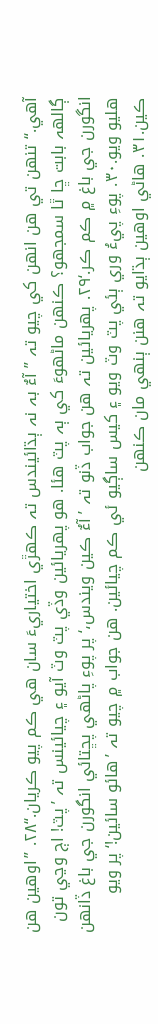آھي.“ تنھن تي ھن انھن کي چيو تہ ”آءٌ بہ نہ ٻڌائيندس تہ ڪھڙي اختياريءَ سان ھي ڪم پيو ڪريان.“٢٨. ”اوھين ھن ڳالھہ بابت ڇا ٿا سمجھو؟ ڪنھن ماڻھوءَ کي ٻہ پٽ ھئا. ھو پھريائين وڏي پٽ وٽ آيو ۽ چيائينس تہ ’پٽ! اڄ وڃي تون انگورن جي باغ ۾ ڪم ڪر.‘٢٩. پھريائين تہ ھن جواب ڏنو تہ ’آءٌ ڪين ويندس،‘ پر پوءِ پاڻھي پڇتائي انگورن جي باغ ڏانھن ھليو ويو.٣٠. پوءِ پيءُ وري ٻئي پٽ وٽ ويو ۽ کيس ساڳيو ئي ڪم چيائين. ھن جواب ۾ چيو تہ ’ھائو سائين!‘ پر ويو ڪين.٣١. ھاڻي اوھين ٻڌايو تہ ھنن ٻنھي مان ڪنھن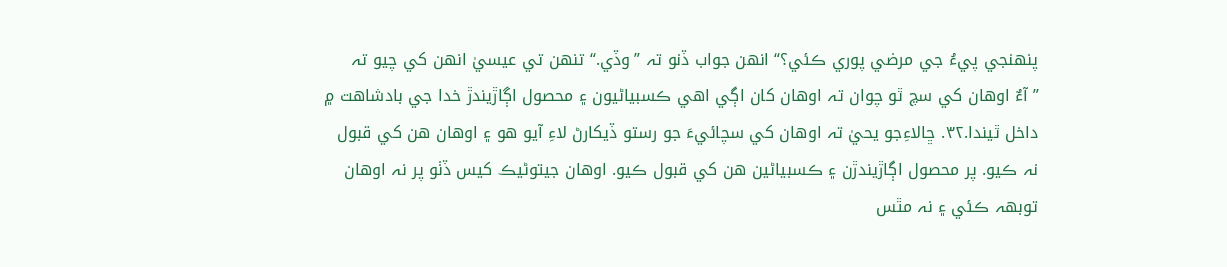پنھنجي پيءُ جي مرضي پوري ڪئي؟“ انھن جواب ڏنو تہ ”وڏي.“ تنھن تي عيسيٰ انھن کي چيو تہ ”آءٌ اوھان کي سچ ٿو چوان تہ اوھان کان اڳي اھي ڪسبياڻيون ۽ محصول اڳاڙيندڙ خدا جي بادشاھت ۾ داخل ٿيندا.٣٢. ڇالاءِجو يحيٰ تہ اوھان کي سچائيءَ جو رستو ڏيکارڻ لاءِ آيو ھو ۽ اوھان ھن کي قبول نہ ڪيو. پر محصول اڳاڙيندڙن ۽ ڪسبياڻين ھن کي قبول ڪيو. اوھان جيتوڻيڪ کيس ڏٺو پر نہ اوھان توبھہ ڪئي ۽ نہ مٿس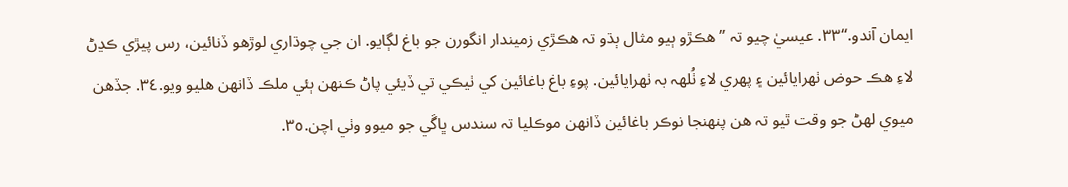ايمان آندو.“٣٣. عيسيٰ چيو تہ ”ھڪڙو ٻيو مثال ٻڌو تہ ھڪڙي زميندار انگورن جو باغ لڳايو. ان جي چوڌاري لوڙھو ڏنائين، رس پيڙي ڪڍڻ لاءِ ھڪ حوض ٺھرايائين ۽ پھري لاءِ ٺُلھہ بہ ٺھرايائين. پوءِ باغ باغائين کي ٺيڪي تي ڏيئي پاڻ ڪنھن ٻئي ملڪ ڏانھن ھليو ويو.٣٤. جڏھن ميوي لھڻ جو وقت ٿيو تہ ھن پنھنجا نوڪر باغائين ڏانھن موڪليا تہ سندس ڀاڱي جو ميوو وٺي اچن.٣٥.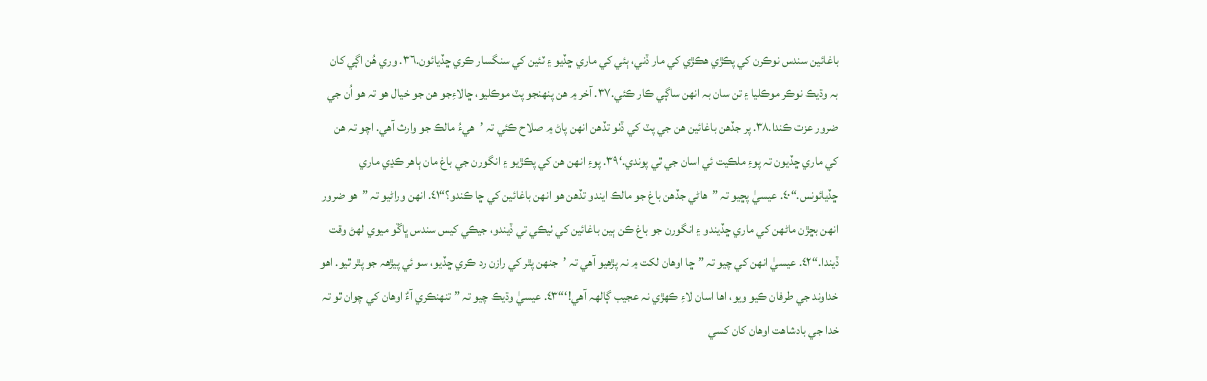باغائين سندس نوڪرن کي پڪڙي ھڪڙي کي مار ڏني، ٻئي کي ماري ڇڏيو ۽ ٽئين کي سنگسار ڪري ڇڏيائون.٣٦. وري ھُن اڳي کان بہ وڌيڪ نوڪر موڪليا ۽ تن سان بہ انھن ساڳي ڪار ڪئي.٣٧. آخر ۾ ھن پنھنجو پٽ موڪليو، ڇالاءِجو ھن جو خيال ھو تہ ھو اُن جي ضرور عزت ڪندا.٣٨. پر جڏھن باغائين ھن جي پٽ کي ڏٺو تڏھن انھن پاڻ ۾ صلاح ڪئي تہ ’ھيءُ مالڪ جو وارث آھي. اچو تہ ھن کي ماري ڇڏيون تہ پوءِ ملڪيت ئي اسان جي ٿي پوندي.‘٣٩. پوءِ انھن ھن کي پڪڙيو ۽ انگورن جي باغ مان ٻاھر ڪڍي ماري ڇڏيائونس.“٤٠. عيسيٰ پڇيو تہ ”ھاڻي جڏھن باغ جو مالڪ ايندو تڏھن ھو انھن باغائين کي ڇا ڪندو؟“٤١. انھن وراڻيو تہ ”ھو ضرور انھن بڇڙن ماڻھن کي ماري ڇڏيندو ۽ انگورن جو باغ ڪن ٻين باغائين کي ٺيڪي تي ڏيندو، جيڪي کيس سندس ڀاڱو ميوي لھڻ وقت ڏيندا.“٤٢. عيسيٰ انھن کي چيو تہ ”ڇا اوھان لکت ۾ نہ پڙھيو آھي تہ ’جنھن پٿر کي رازن رد ڪري ڇڏيو، سو ئي پيڙھہ جو پٿر ٿيو. اھو خداوند جي طرفان ڪيو ويو، اھا اسان لاءِ ڪھڙي نہ عجيب ڳالھہ آھي!‘“٤٣. عيسيٰ وڌيڪ چيو تہ ”تنھنڪري آءٌ اوھان کي چوان ٿو تہ خدا جي بادشاھت اوھان کان کسي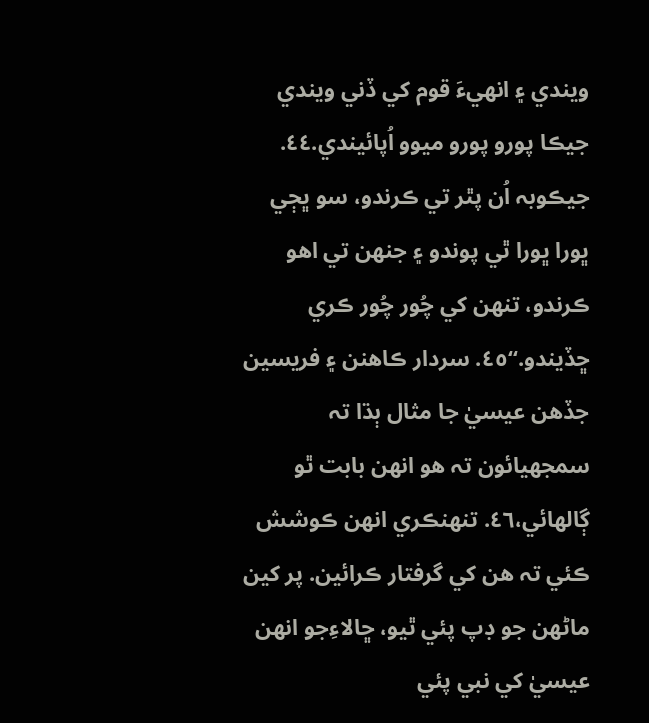ويندي ۽ انھيءَ قوم کي ڏني ويندي جيڪا پورو پورو ميوو اُپائيندي.٤٤. جيڪوبہ اُن پٿر تي ڪرندو، سو ڀڄي ڀورا ڀورا ٿي پوندو ۽ جنھن تي اھو ڪرندو، تنھن کي چُور چُور ڪري ڇڏيندو.“٤٥. سردار ڪاھنن ۽ فريسين جڏھن عيسيٰ جا مثال ٻڌا تہ سمجھيائون تہ ھو انھن بابت ٿو ڳالھائي،٤٦. تنھنڪري انھن ڪوشش ڪئي تہ ھن کي گرفتار ڪرائين. پر کين ماڻھن جو ڊپ پئي ٿيو، ڇالاءِجو انھن عيسيٰ کي نبي پئي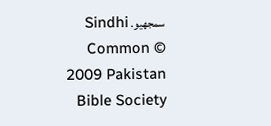سمجھيو. Sindhi Common © 2009 Pakistan Bible Society